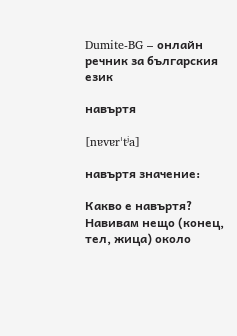Dumite-BG – онлайн речник за българския език

навъртя

[nɐvɐrˈtʲa]

навъртя значение:

Какво е навъртя? Навивам нещо (конец, тел, жица) около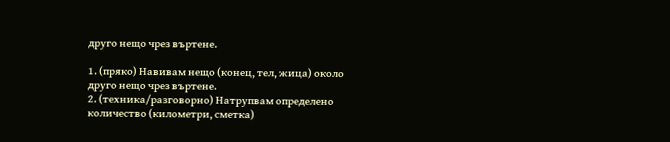друго нещо чрез въртене.

1. (пряко) Навивам нещо (конец, тел, жица) около друго нещо чрез въртене.
2. (техника/разговорно) Натрупвам определено количество (километри, сметка)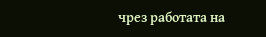чрез работата на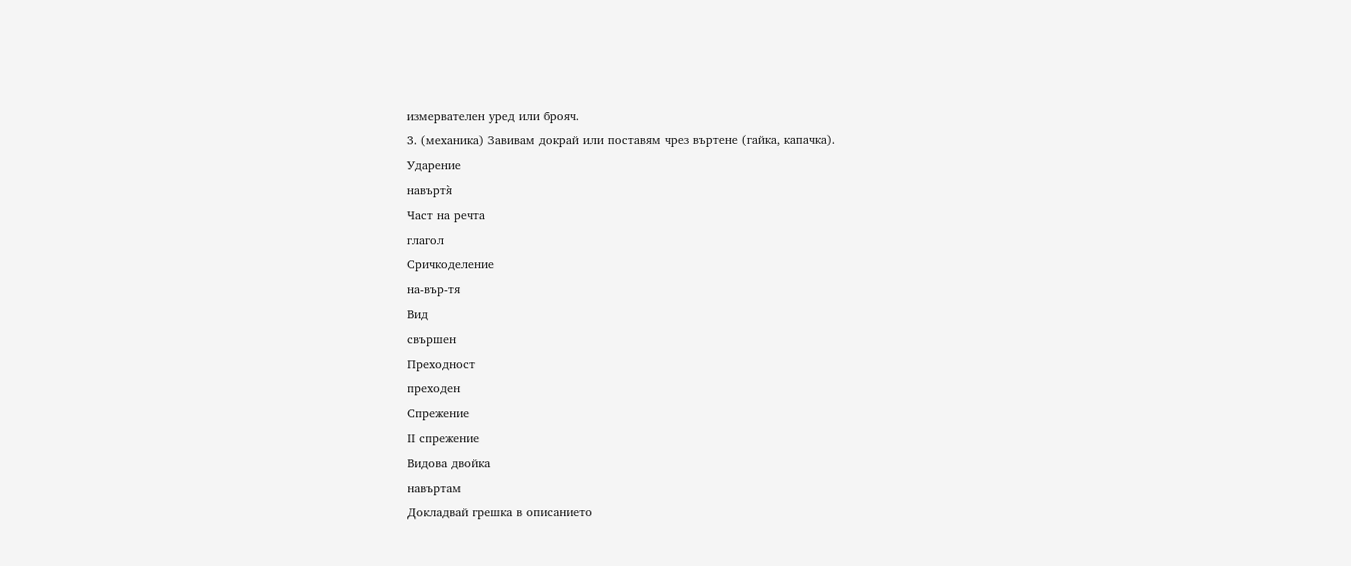измервателен уред или брояч.
3. (механика) Завивам докрай или поставям чрез въртене (гайка, капачка).
Ударение
навъртя̀
Част на речта
глагол
Сричкоделение
на-вър-тя
Вид
свършен
Преходност
преходен
Спрежение
II спрежение
Видова двойка
навъртам
Докладвай грешка в описанието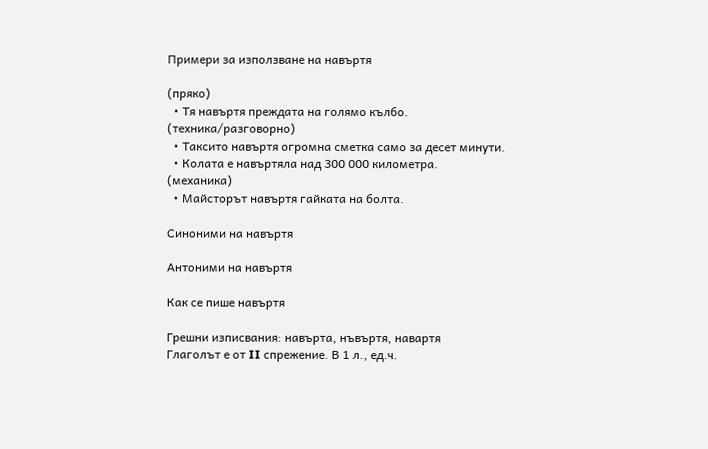Примери за използване на навъртя

(пряко)
  • Тя навъртя преждата на голямо кълбо.
(техника/разговорно)
  • Таксито навъртя огромна сметка само за десет минути.
  • Колата е навъртяла над 300 000 километра.
(механика)
  • Майсторът навъртя гайката на болта.

Синоними на навъртя

Антоними на навъртя

Как се пише навъртя

Грешни изписвания: навърта, нъвъртя, навартя
Глаголът е от II спрежение. В 1 л., ед.ч.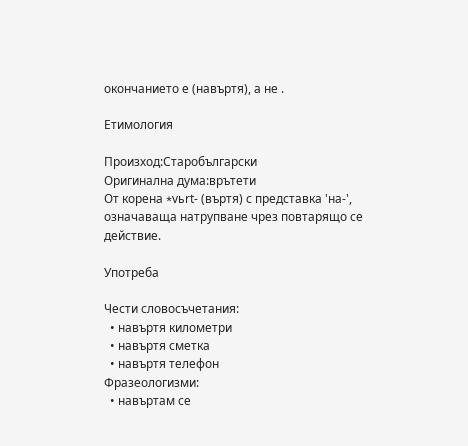окончанието е (навъртя), а не .

Етимология

Произход:Старобългарски
Оригинална дума:врътети
От корена *vьrt- (въртя) с представка 'на-', означаваща натрупване чрез повтарящо се действие.

Употреба

Чести словосъчетания:
  • навъртя километри
  • навъртя сметка
  • навъртя телефон
Фразеологизми:
  • навъртам се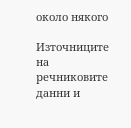около някого

Източниците на речниковите данни и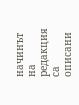начинът на редакция са описани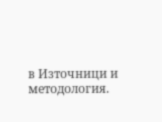в Източници и методология.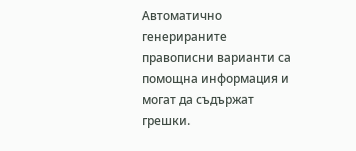Автоматично генерираните правописни варианти са помощна информация и могат да съдържат грешки.